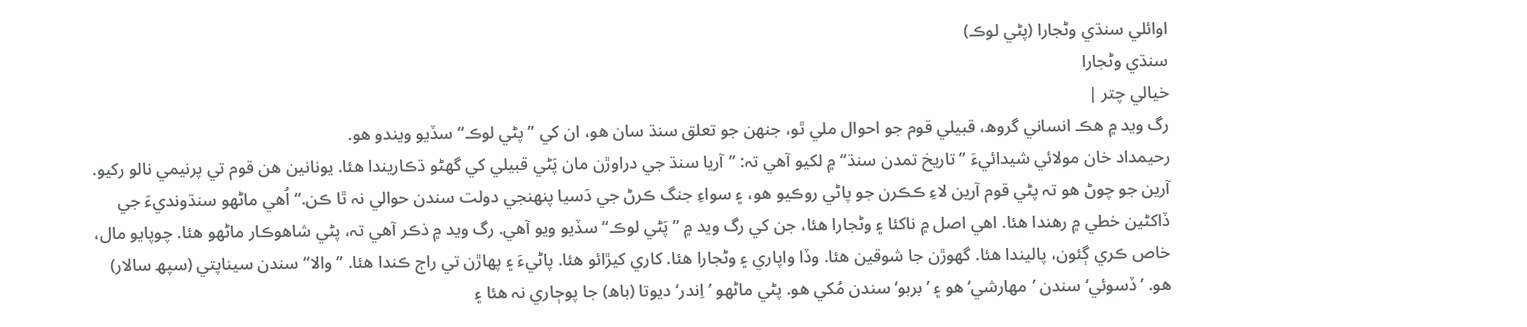اوائلي سنڌي وڻجارا (پڻي لوڪ)
سنڌي وڻجارا
خيالي چتر |
رگ ويد ۾ ھڪ انساني گروھ، قبيلي قوم جو احوال ملي ٿو، جنھن جو تعلق سنڌ سان ھو، ان کي ”پڻي لوڪ“ سڏيو ويندو ھو.
رحيمداد خان مولائي شيدائيءَ ”تاريخ تمدن سنڌ“ ۾ لکيو آھي تہ: ”آريا سنڌ جي دراوڙن مان پَڻي قبيلي کي گهڻو ڌڪاريندا ھئا. يونانين ھن قوم تي پرنيمي نالو رکيو. آرين جو چوڻ ھو تہ پڻي قوم آرين لاءِ ڪڪرن جو پاڻي روڪيو ھو، ۽ سواءِ جنگ ڪرڻ جي دَسيا پنھنجي دولت سندن حوالي نہ ٿا ڪن.“ اُھي ماڻهو سنڌونديءَ جي ڏاکڻين خطي ۾ رهندا ھئا. اھي اصل ۾ ناکئا ۽ وڻجارا ھئا، جن کي رگ ويد ۾ ”پَڻي لوڪ“ سڏيو ويو آھي. رگ ويد ۾ ذڪر آھي تہ، پڻي شاھوڪار ماڻهو ھئا. چوپايو مال، خاص ڪري ڳئون، پاليندا ھئا. گهوڙن جا شوقين ھئا. وڏا واپاري ۽ وڻجارا ھئا. کاري کيڙائو ھئا. پاڻيءَ ۽ پھاڙن تي راڄ ڪندا ھئا. ”والا“ سندن سيناپتي (سپھ سالار) ھو. ’ڏسوئي‘ سندن ’مھارشي‘ ھو ۽ ’بربو‘ سندن مُکي ھو. پڻي ماڻهو ’اِندر‘ ديوتا (باھ) جا پوڄاري نہ ھئا ۽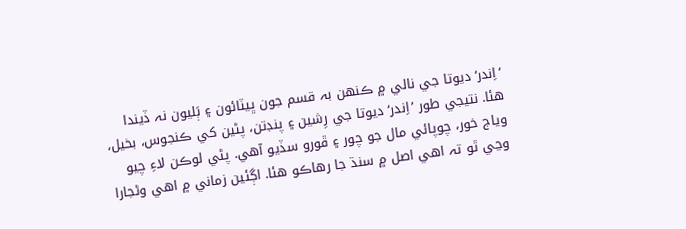’اِندر‘ ديوتا جي نالي ۾ ڪنھن بہ قسم جون ڀيٽائون ۽ ٻَليون نہ ڏيندا ھئا. نتيجي طور ’اِندر‘ ديوتا جي رِشين ۽ پنڊتن، پڻين کي ڪنجوس، بخيل، وياج خور، چوپائي مال جو چور ۽ ڦورو سڏيو آھي. پڻي لوڪن لاءِ چيو وڃي ٿو تہ اھي اصل ۾ سنڌ جا رهاڪو ھئا. اڳئين زماني ۾ اھي وڻجارا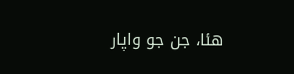ھئا، جن جو واپار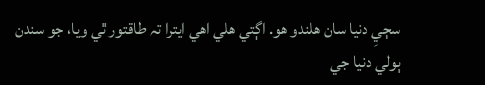سڄيِ دنيا سان ھلندو ھو. اڳتي ھلي اھي ايترا تہ طاقتور ٿي ويا، جو سندن ٻولي دنيا جي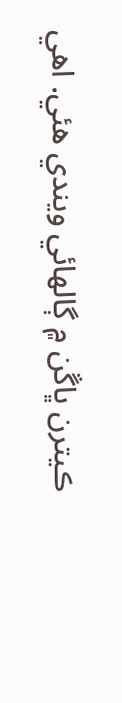ڪيترن ڀاڱن ۾ ڳالهائي ويندي ھئي. اھي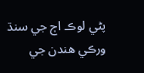پڻي لوڪ اڄ جي سنڌ ورڪي ھندن جي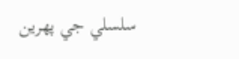سلسلي جي پھرين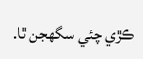ڪڙي چئي سگهجن ٿا.